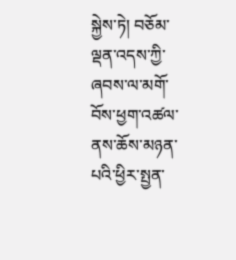སྐྱེས་ཏེ། བཅོམ་ལྡན་འདས་ཀྱི་ཞབས་ལ་མགོ་བོས་ཕྱག་འཚལ་ནས་ཆོས་མཉན་པའི་ཕྱིར་སྤྱན་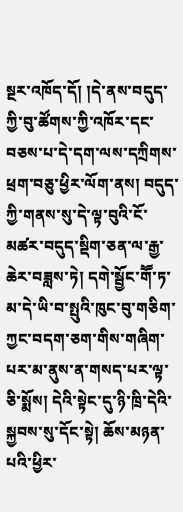སྔར་འཁོད་དོ། །དེ་ནས་བདུད་ཀྱི་བུ་ཚོགས་ཀྱི་འཁོར་དང་བཅས་པ་དེ་དག་ལས་དཀྲིགས་ཕྲག་བཅུ་ཕྱིར་ལོག་ནས། བདུད་ཀྱི་གནས་སུ་དེ་ལྟ་བུའི་ངོ་མཚར་བདུད་སྡིག་ཅན་ལ་རྒྱ་ཆེར་བཟླས་ཏེ། དགེ་སྦྱོང་གཽ་ཏ་མ་དེ་ཡི་བ་སྤུའི་ཁུང་བུ་གཅིག་ཀྱང་བདག་ཅག་གིས་གཞིག་པར་མ་ནུས་ན་གསད་པར་ལྟ་ཅི་སྨོས། དེའི་སྟེང་དུ་ཉི་ཁྲི་དེའི་སྐྱབས་སུ་དོང་སྟེ། ཆོས་མཉན་པའི་ཕྱིར་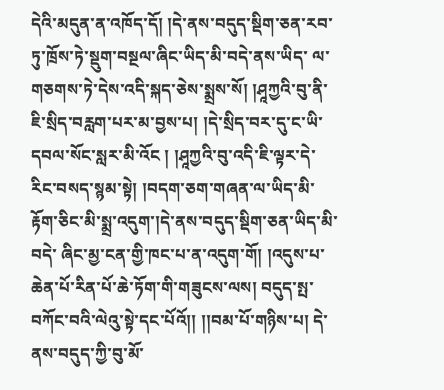དེའི་མདུན་ན་འཁོད་དོ། །དེ་ནས་བདུད་སྡིག་ཅན་རབ་ཏུ་ཁྲོས་ཏེ་སྡུག་བསྔལ་ཞིང་ཡིད་མི་བདེ་ནས་ཡིད་ ལ་གཅགས་ཏེ་དེས་འདི་སྐད་ཅེས་སྨྲས་སོ། །ཤཱཀྱའི་བུ་ནི་ཇི་སྲིད་བརླག་པར་མ་བྱས་པ། །དེ་སྲིད་བར་དུ་ང་ཡི་དབལ་སོང་སླར་མི་འོང ། །ཤཱཀྱའི་བུ་འདི་ཇི་ལྟར་དེ་རིང་བསད་སྙམ་སྟེ། །བདག་ཅག་གཞན་ལ་ཡིད་མི་རྟོག་ཅིང་མི་སྨྲ་འདུག་།དེ་ནས་བདུད་སྡིག་ཅན་ཡིད་མི་བདེ་ ཞིང་མྱ་ངན་གྱི་ཁང་པ་ན་འདུག་གོ། །འདུས་པ་ཆེན་པོ་རིན་པོ་ཆེ་ཏོག་གི་གཟུངས་ལས། བདུད་སྤ་བཀོང་བའི་ལེའུ་སྟེ་དང་པོའོ།། །།བམ་པོ་གཉིས་པ། དེ་ནས་བདུད་ཀྱི་བུ་མོ་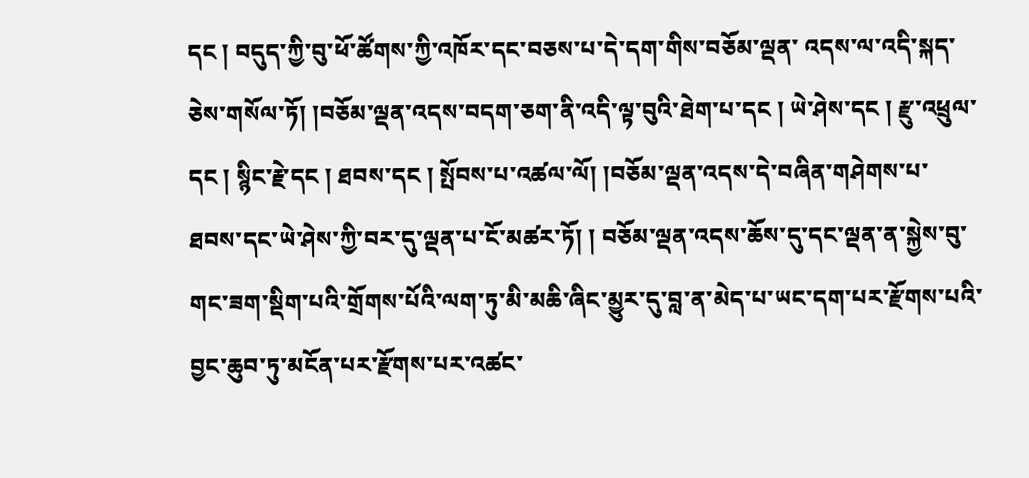དང ། བདུད་ཀྱི་བུ་ཕོ་ཚོགས་ཀྱི་འཁོར་དང་བཅས་པ་དེ་དག་གིས་བཅོམ་ལྡན་ འདས་ལ་འདི་སྐད་ཅེས་གསོལ་ཏོ། །བཅོམ་ལྡན་འདས་བདག་ཅག་ནི་འདི་ལྟ་བུའི་ཐེག་པ་དང ། ཡེ་ཤེས་དང ། རྫུ་འཕྲུལ་དང ། སྙིང་རྗེ་དང ། ཐབས་དང ། སྤོབས་པ་འཚལ་ལོ། །བཅོམ་ལྡན་འདས་དེ་བཞིན་གཤེགས་པ་ཐབས་དང་ཡེ་ཤེས་ཀྱི་བར་དུ་ལྡན་པ་ངོ་མཚར་ཏོ། ། བཅོམ་ལྡན་འདས་ཆོས་དུ་དང་ལྡན་ན་སྐྱེས་བུ་གང་ཟག་སྡིག་པའི་གྲོགས་པོའི་ལག་ཏུ་མི་མཆི་ཞིང་མྱུར་དུ་བླ་ན་མེད་པ་ཡང་དག་པར་རྫོགས་པའི་བྱང་ཆུབ་ཏུ་མངོན་པར་རྫོགས་པར་འཚང་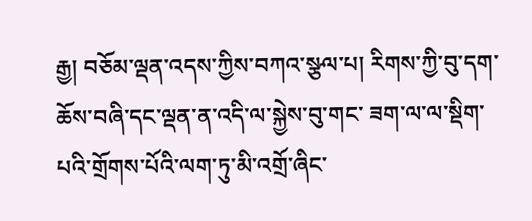རྒྱ། བཅོམ་ལྡན་འདས་ཀྱིས་བཀའ་སྩལ་པ། རིགས་ཀྱི་བུ་དག་ཆོས་བཞི་དང་ལྡན་ན་འདི་ལ་སྐྱེས་བུ་གང་ ཟག་ལ་ལ་སྡིག་པའི་གྲོགས་པོའི་ལག་ཏུ་མི་འགྲོ་ཞིང་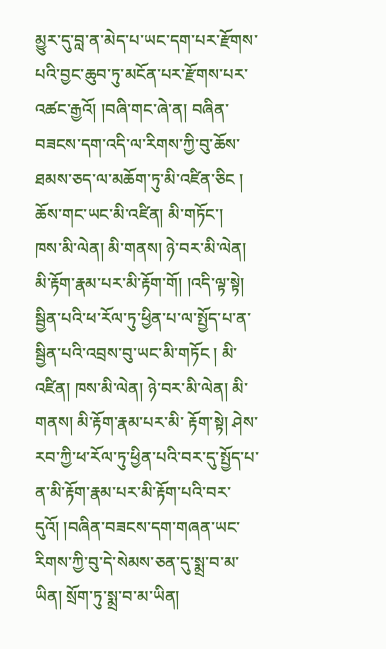མྱུར་དུ་བླ་ན་མེད་པ་ཡང་དག་པར་རྫོགས་པའི་བྱང་ཆུབ་ཏུ་མངོན་པར་རྫོགས་པར་འཚང་རྒྱའོ། །བཞི་གང་ཞེ་ན། བཞིན་བཟངས་དག་འདི་ལ་རིགས་ཀྱི་བུ་ཆོས་ཐམས་ཅད་ལ་མཆོག་ཏུ་མི་འཛིན་ཅིང ། ཆོས་གང་ཡང་མི་འཛིན། མི་གཏོང་།
ཁས་མི་ལེན། མི་གནས། ཉེ་བར་མི་ལེན། མི་རྟོག་རྣམ་པར་མི་རྟོག་གོ། །འདི་ལྟ་སྟེ། སྦྱིན་པའི་ཕ་རོལ་ཏུ་ཕྱིན་པ་ལ་སྤྱོད་པ་ན་སྦྱིན་པའི་འབྲས་བུ་ཡང་མི་གཏོང ། མི་འཛིན། ཁས་མི་ལེན། ཉེ་བར་མི་ལེན། མི་གནས། མི་རྟོག་རྣམ་པར་མི་ རྟོག་སྟེ། ཤེས་རབ་ཀྱི་ཕ་རོལ་ཏུ་ཕྱིན་པའི་བར་དུ་སྤྱོད་པ་ན་མི་རྟོག་རྣམ་པར་མི་རྟོག་པའི་བར་དུའོ། །བཞིན་བཟངས་དག་གཞན་ཡང་རིགས་ཀྱི་བུ་དེ་སེམས་ཅན་དུ་སྨྲ་བ་མ་ཡིན། སྲོག་ཏུ་སྨྲ་བ་མ་ཡིན།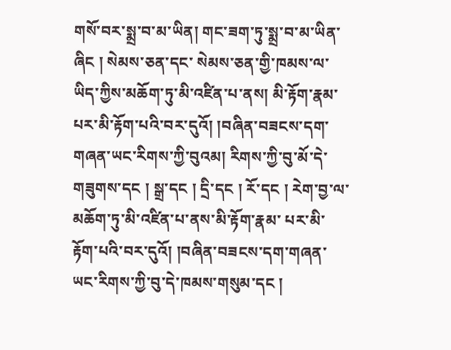གསོ་བར་སྨྲ་བ་མ་ཡིན། གང་ཟག་ཏུ་སྨྲ་བ་མ་ཡིན་ཞིང ། སེམས་ཅན་དང་ སེམས་ཅན་གྱི་ཁམས་ལ་ཡིད་ཀྱིས་མཆོག་ཏུ་མི་འཛིན་པ་ནས། མི་རྟོག་རྣམ་པར་མི་རྟོག་པའི་བར་དུའོ། །བཞིན་བཟངས་དག་གཞན་ཡང་རིགས་ཀྱི་བུའམ། རིགས་ཀྱི་བུ་མོ་དེ་གཟུགས་དང ། སྒྲ་དང ། དྲི་དང ། རོ་དང ། རེག་བྱ་ལ་མཆོག་ཏུ་མི་འཛིན་པ་ནས་མི་རྟོག་རྣམ་ པར་མི་རྟོག་པའི་བར་དུའོ། །བཞིན་བཟངས་དག་གཞན་ཡང་རིགས་ཀྱི་བུ་དེ་ཁམས་གསུམ་དང །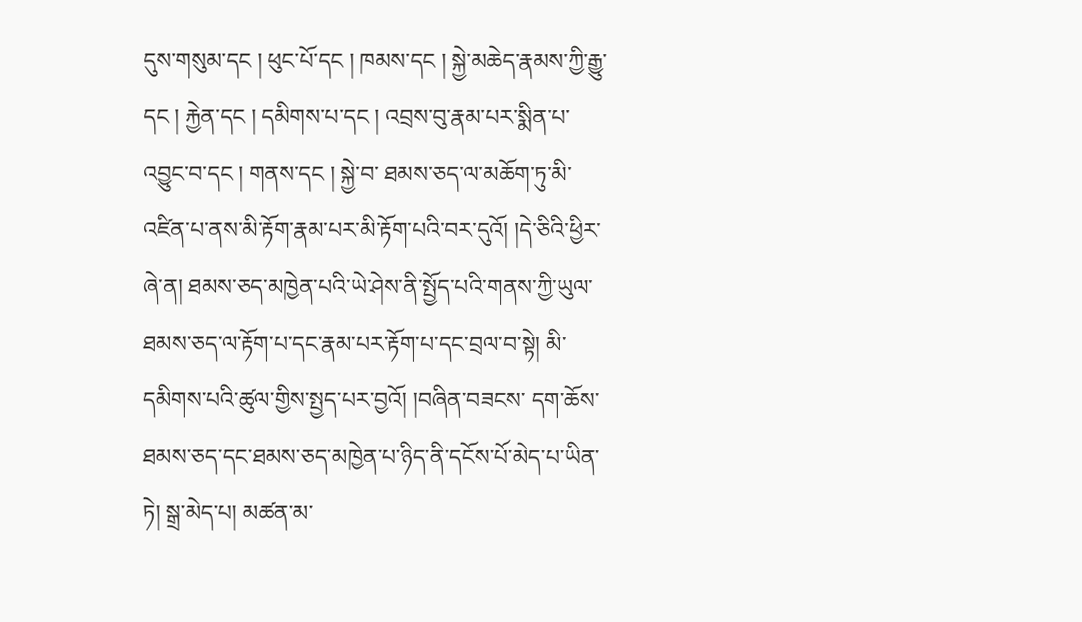དུས་གསུམ་དང ། ཕུང་པོ་དང ། ཁམས་དང ། སྐྱེ་མཆེད་རྣམས་ཀྱི་རྒྱུ་དང ། རྐྱེན་དང ། དམིགས་པ་དང ། འབྲས་བུ་རྣམ་པར་སྨིན་པ་འབྱུང་བ་དང ། གནས་དང ། སྐྱེ་བ་ ཐམས་ཅད་ལ་མཆོག་ཏུ་མི་འཛིན་པ་ནས་མི་རྟོག་རྣམ་པར་མི་རྟོག་པའི་བར་དུའོ། །དེ་ཅིའི་ཕྱིར་ཞེ་ན། ཐམས་ཅད་མཁྱེན་པའི་ཡེ་ཤེས་ནི་སྤྱོད་པའི་གནས་ཀྱི་ཡུལ་ཐམས་ཅད་ལ་རྟོག་པ་དང་རྣམ་པར་རྟོག་པ་དང་བྲལ་བ་སྟེ། མི་དམིགས་པའི་ཚུལ་གྱིས་སྤྱད་པར་བྱའོ། །བཞིན་བཟངས་ དག་ཆོས་ཐམས་ཅད་དང་ཐམས་ཅད་མཁྱེན་པ་ཉིད་ནི་དངོས་པོ་མེད་པ་ཡིན་ཏེ། སྒྲ་མེད་པ། མཚན་མ་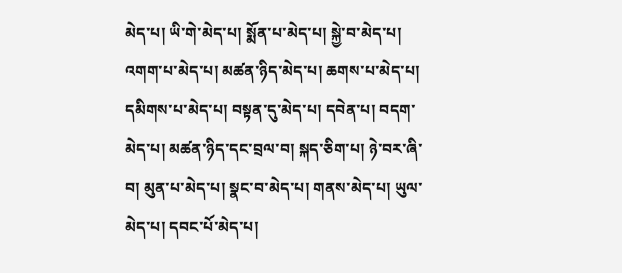མེད་པ། ཡི་གེ་མེད་པ། སྨོན་པ་མེད་པ། སྐྱེ་བ་མེད་པ། འགག་པ་མེད་པ། མཚན་ཉིད་མེད་པ། ཆགས་པ་མེད་པ། དམིགས་པ་མེད་པ། བསྟན་དུ་མེད་པ། དབེན་པ། བདག་མེད་པ། མཚན་ཉིད་དང་བྲལ་བ། སྐད་ཅིག་པ། ཉེ་བར་ཞི་བ། མུན་པ་མེད་པ། སྣང་བ་མེད་པ། གནས་མེད་པ། ཡུལ་མེད་པ། དབང་པོ་མེད་པ།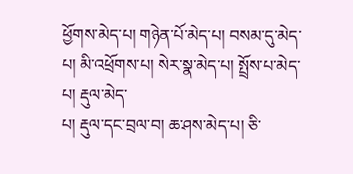ཕྱོགས་མེད་པ། གཉེན་པོ་མེད་པ། བསམ་དུ་མེད་པ། མི་འཕྲོགས་པ། སེར་སྣ་མེད་པ། སྤྲོས་པ་མེད་པ། རྡུལ་མེད་
པ། རྡུལ་དང་བྲལ་བ། ཆ་ཤས་མེད་པ། ཅི་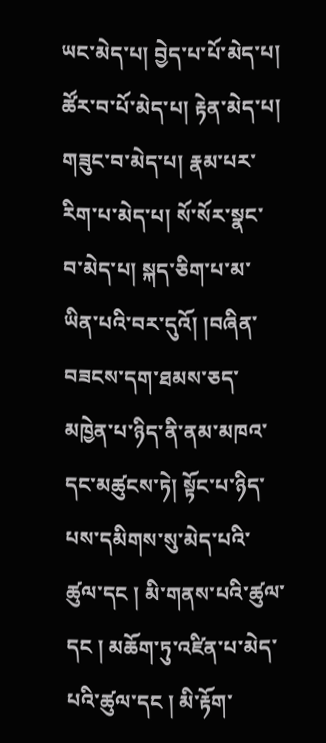ཡང་མེད་པ། བྱེད་པ་པོ་མེད་པ། ཚོར་བ་པོ་མེད་པ། རྟེན་མེད་པ། གཟུང་བ་མེད་པ། རྣམ་པར་རིག་པ་མེད་པ། སོ་སོར་སྣང་བ་མེད་པ། སྐད་ཅིག་པ་མ་ཡིན་པའི་བར་དུའོ། །བཞིན་བཟངས་དག་ཐམས་ཅད་མཁྱེན་པ་ཉིད་ནི་ནམ་མཁའ་ དང་མཚུངས་ཏེ། སྟོང་པ་ཉིད་པས་དམིགས་སུ་མེད་པའི་ཚུལ་དང ། མི་གནས་པའི་ཚུལ་དང ། མཆོག་ཏུ་འཛིན་པ་མེད་པའི་ཚུལ་དང ། མི་རྟོག་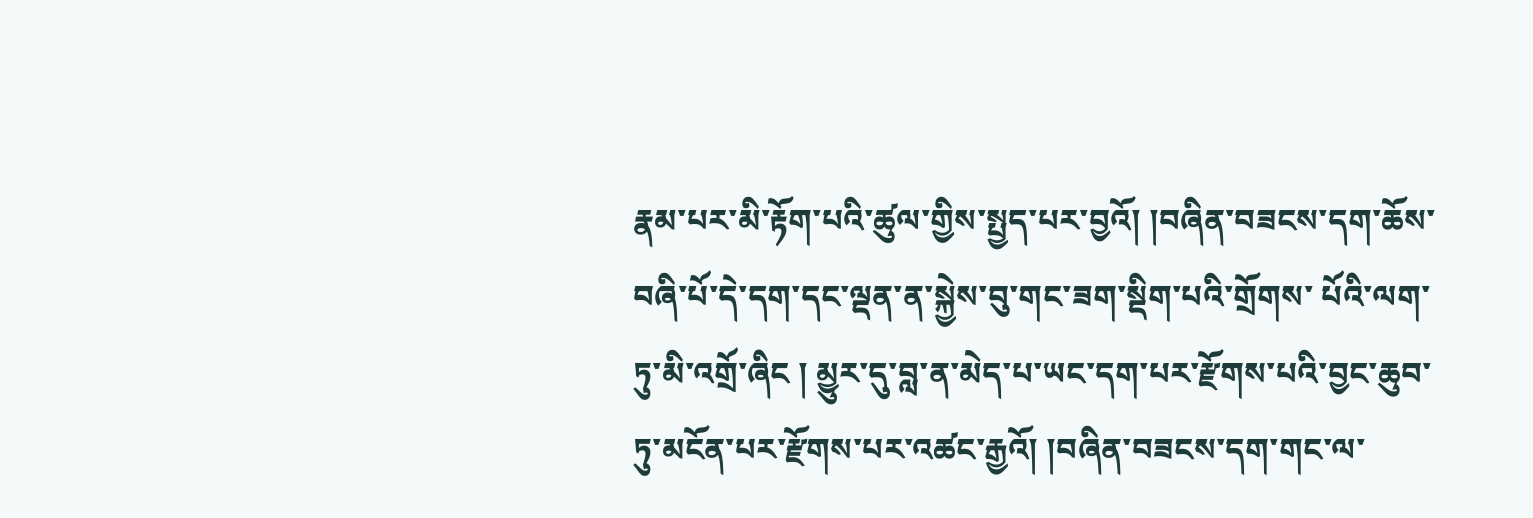རྣམ་པར་མི་རྟོག་པའི་ཚུལ་གྱིས་སྤྱད་པར་བྱའོ། །བཞིན་བཟངས་དག་ཆོས་བཞི་པོ་དེ་དག་དང་ལྡན་ན་སྐྱེས་བུ་གང་ཟག་སྡིག་པའི་གྲོགས་ པོའི་ལག་ཏུ་མི་འགྲོ་ཞིང ། མྱུར་དུ་བླ་ན་མེད་པ་ཡང་དག་པར་རྫོགས་པའི་བྱང་ཆུབ་ཏུ་མངོན་པར་རྫོགས་པར་འཚང་རྒྱའོ། །བཞིན་བཟངས་དག་གང་ལ་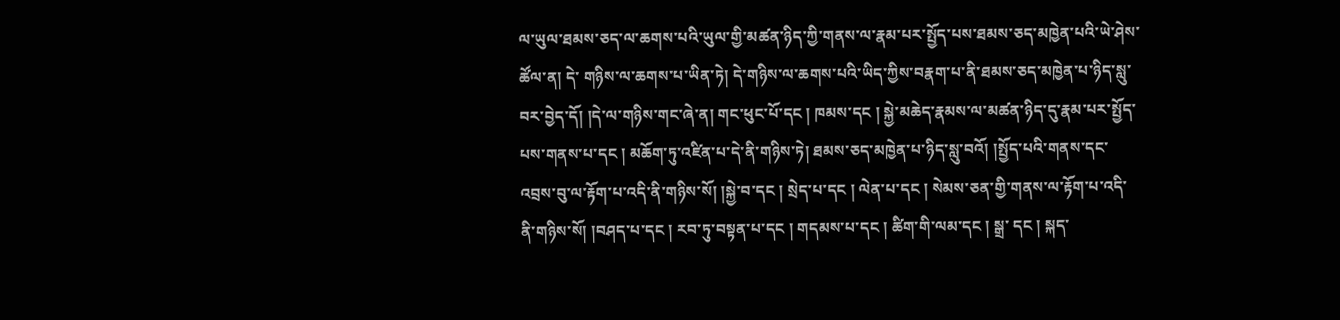ལ་ཡུལ་ཐམས་ཅད་ལ་ཆགས་པའི་ཡུལ་གྱི་མཚན་ཉིད་ཀྱི་གནས་ལ་རྣམ་པར་སྤྱོད་པས་ཐམས་ཅད་མཁྱེན་པའི་ཡེ་ཤེས་ཚོལ་ན། དེ་ གཉིས་ལ་ཆགས་པ་ཡིན་ཏེ། དེ་གཉིས་ལ་ཆགས་པའི་ཡིད་ཀྱིས་བརྣག་པ་ནི་ཐམས་ཅད་མཁྱེན་པ་ཉིད་སླུ་བར་བྱེད་དོ། །དེ་ལ་གཉིས་གང་ཞེ་ན། གང་ཕུང་པོ་དང ། ཁམས་དང ། སྐྱེ་མཆེད་རྣམས་ལ་མཚན་ཉིད་དུ་རྣམ་པར་སྤྱོད་པས་གནས་པ་དང ། མཆོག་ཏུ་འཛིན་པ་དེ་ནི་གཉིས་ཏེ། ཐམས་ཅད་མཁྱེན་པ་ཉིད་སླུ་བའོ། །སྤྱོད་པའི་གནས་དང་འབྲས་བུ་ལ་རྟོག་པ་འདི་ནི་གཉིས་སོ། །སྐྱེ་བ་དང ། སྲེད་པ་དང ། ལེན་པ་དང ། སེམས་ཅན་གྱི་གནས་ལ་རྟོག་པ་འདི་ནི་གཉིས་སོ། །བཤད་པ་དང ། རབ་ཏུ་བསྟན་པ་དང ། གདམས་པ་དང ། ཚིག་གི་ལམ་དང ། སྒྲ་ དང ། སྐད་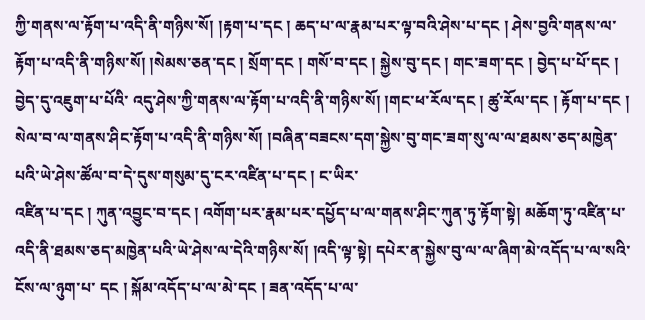ཀྱི་གནས་ལ་རྟོག་པ་འདི་ནི་གཉིས་སོ། །རྟག་པ་དང ། ཆད་པ་ལ་རྣམ་པར་ལྟ་བའི་ཤེས་པ་དང ། ཤེས་བྱའི་གནས་ལ་རྟོག་པ་འདི་ནི་གཉིས་སོ། །སེམས་ཅན་དང ། སྲོག་དང ། གསོ་བ་དང ། སྐྱེས་བུ་དང ། གང་ཟག་དང ། བྱེད་པ་པོ་དང ། བྱེད་དུ་འཇུག་པ་པོའི་ འདུ་ཤེས་ཀྱི་གནས་ལ་རྟོག་པ་འདི་ནི་གཉིས་སོ། །གང་ཕ་རོལ་དང ། ཚུ་རོལ་དང ། རྟོག་པ་དང ། སེལ་བ་ལ་གནས་ཤིང་རྟོག་པ་འདི་ནི་གཉིས་སོ། །བཞིན་བཟངས་དག་སྐྱེས་བུ་གང་ཟག་སུ་ལ་ལ་ཐམས་ཅད་མཁྱེན་པའི་ཡེ་ཤེས་ཚོལ་བ་དེ་དུས་གསུམ་དུ་ངར་འཛིན་པ་དང ། ང་ཡིར་
འཛིན་པ་དང ། ཀུན་འབྱུང་བ་དང ། འགོག་པར་རྣམ་པར་དཔྱོད་པ་ལ་གནས་ཤིང་ཀུན་ཏུ་རྟོག་སྟེ། མཆོག་ཏུ་འཛིན་པ་འདི་ནི་ཐམས་ཅད་མཁྱེན་པའི་ཡེ་ཤེས་ལ་དེའི་གཉིས་སོ། །འདི་ལྟ་སྟེ། དཔེར་ན་སྐྱེས་བུ་ལ་ལ་ཞིག་མེ་འདོད་པ་ལ་སའི་ངོས་ལ་ཉུག་པ་ དང ། སྐོམ་འདོད་པ་ལ་མེ་དང ། ཟན་འདོད་པ་ལ་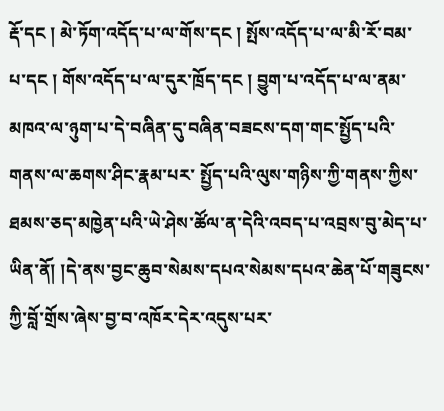རྡོ་དང ། མེ་ཏོག་འདོད་པ་ལ་གོས་དང ། སྤོས་འདོད་པ་ལ་མི་རོ་བམ་པ་དང ། གོས་འདོད་པ་ལ་དུར་ཁྲོད་དང ། བྱུག་པ་འདོད་པ་ལ་ནམ་མཁའ་ལ་ཉུག་པ་དེ་བཞིན་དུ་བཞིན་བཟངས་དག་གང་སྤྱོད་པའི་གནས་ལ་ཆགས་ཤིང་རྣམ་པར་ སྤྱོད་པའི་ལུས་གཉིས་ཀྱི་གནས་ཀྱིས་ཐམས་ཅད་མཁྱེན་པའི་ཡེ་ཤེས་ཚོལ་ན་དེའི་འབད་པ་འབྲས་བུ་མེད་པ་ཡིན་ནོ། །དེ་ནས་བྱང་ཆུབ་སེམས་དཔའ་སེམས་དཔའ་ཆེན་པོ་གཟུངས་ཀྱི་བློ་གྲོས་ཞེས་བྱ་བ་འཁོར་དེར་འདུས་པར་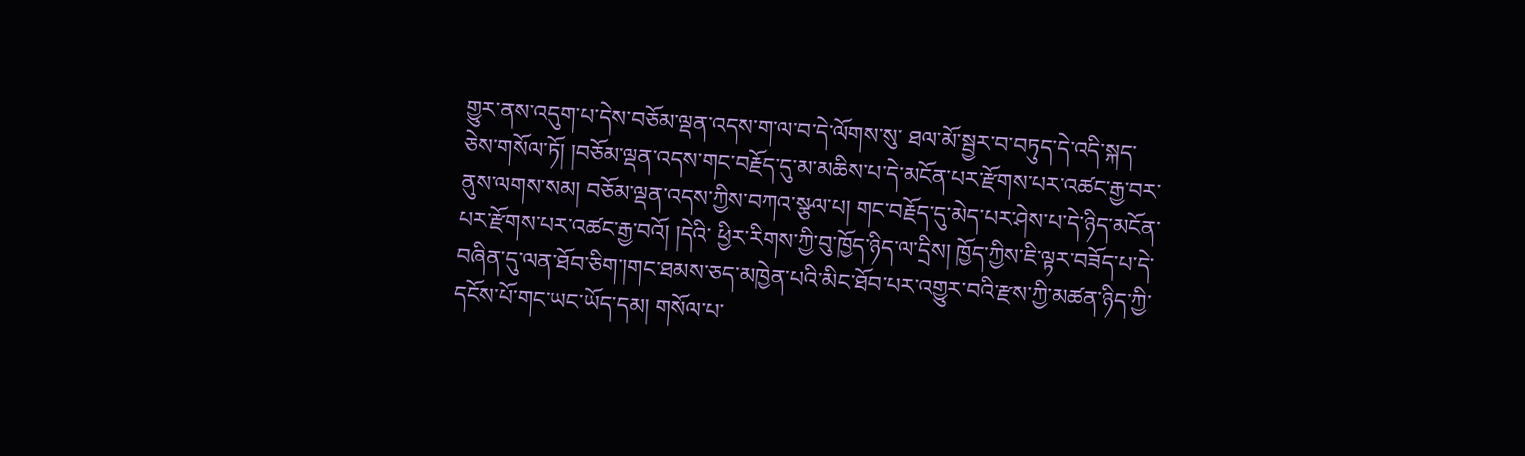གྱུར་ནས་འདུག་པ་དེས་བཅོམ་ལྡན་འདས་ག་ལ་བ་དེ་ལོགས་སུ་ ཐལ་མོ་སྦྱར་བ་བཏུད་དེ་འདི་སྐད་ཅེས་གསོལ་ཏོ། །བཅོམ་ལྡན་འདས་གང་བརྗོད་དུ་མ་མཆིས་པ་དེ་མངོན་པར་རྫོགས་པར་འཚང་རྒྱ་བར་ནུས་ལགས་སམ། བཅོམ་ལྡན་འདས་ཀྱིས་བཀའ་སྩལ་པ། གང་བརྗོད་དུ་མེད་པར་ཤེས་པ་དེ་ཉིད་མངོན་པར་རྫོགས་པར་འཚང་རྒྱ་བའོ། །དེའི་ ཕྱིར་རིགས་ཀྱི་བུ་ཁྱོད་ཉིད་ལ་དྲིས། ཁྱོད་ཀྱིས་ཇི་ལྟར་བཟོད་པ་དེ་བཞིན་དུ་ལན་ཐོབ་ཅིག་།གང་ཐམས་ཅད་མཁྱེན་པའི་མིང་ཐོབ་པར་འགྱུར་བའི་རྫས་ཀྱི་མཚན་ཉིད་ཀྱི་དངོས་པོ་གང་ཡང་ཡོད་དམ། གསོལ་པ་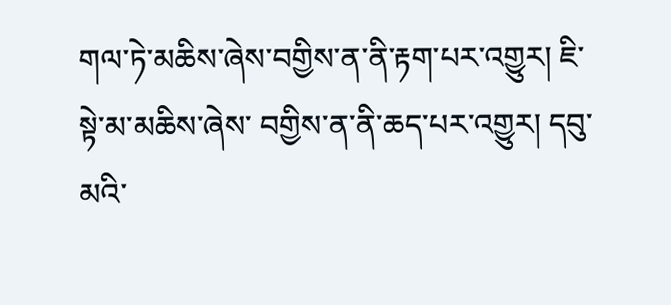གལ་ཏེ་མཆིས་ཞེས་བགྱིས་ན་ནི་རྟག་པར་འགྱུར། ཇི་སྟེ་མ་མཆིས་ཞེས་ བགྱིས་ན་ནི་ཆད་པར་འགྱུར། དབུ་མའི་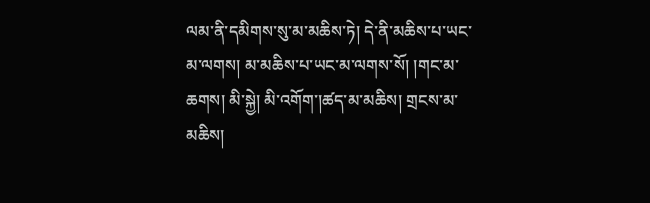ལམ་ནི་དམིགས་སུ་མ་མཆིས་ཏེ། དེ་ནི་མཆིས་པ་ཡང་མ་ལགས། མ་མཆིས་པ་ཡང་མ་ལགས་སོ། །གང་མ་ཆགས། མི་སྐྱེ། མི་འགོག་།ཚད་མ་མཆིས། གྲངས་མ་མཆིས།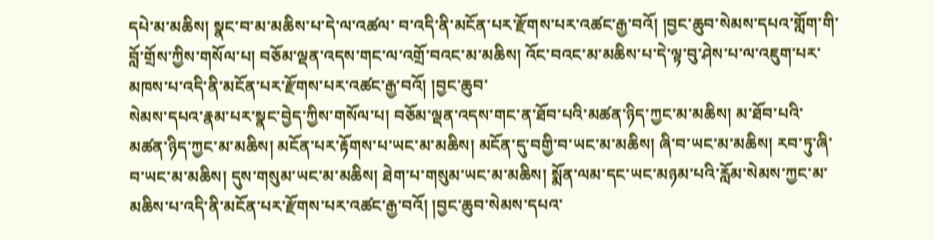དཔེ་མ་མཆིས། སྣང་བ་མ་མཆིས་པ་དེ་ལ་འཚལ་ བ་འདི་ནི་མངོན་པར་རྫོགས་པར་འཚང་རྒྱ་བའོ། །བྱང་ཆུབ་སེམས་དཔའ་གློག་གི་བློ་གྲོས་ཀྱིས་གསོལ་པ། བཅོམ་ལྡན་འདས་གང་ལ་འགྲོ་བའང་མ་མཆིས། འོང་བའང་མ་མཆིས་པ་དེ་ལྟ་བུ་ཤེས་པ་ལ་འཇུག་པར་མཁས་པ་འདི་ནི་མངོན་པར་རྫོགས་པར་འཚང་རྒྱ་བའོ། །བྱང་ཆུབ་
སེམས་དཔའ་རྣམ་པར་སྣང་བྱེད་ཀྱིས་གསོལ་པ། བཅོམ་ལྡན་འདས་གང་ན་ཐོབ་པའི་མཚན་ཉིད་ཀྱང་མ་མཆིས། མ་ཐོབ་པའི་མཚན་ཉིད་ཀྱང་མ་མཆིས། མངོན་པར་རྟོགས་པ་ཡང་མ་མཆིས། མངོན་དུ་བགྱི་བ་ཡང་མ་མཆིས། ཞི་བ་ཡང་མ་མཆིས། རབ་ཏུ་ཞི་བ་ཡང་མ་མཆིས། དུས་གསུམ་ཡང་མ་མཆིས། ཐེག་པ་གསུམ་ཡང་མ་མཆིས། སྨོན་ལམ་དང་ཡང་མཉམ་པའི་རློམ་སེམས་ཀྱང་མ་མཆིས་པ་འདི་ནི་མངོན་པར་རྫོགས་པར་འཚང་རྒྱ་བའོ། །བྱང་ཆུབ་སེམས་དཔའ་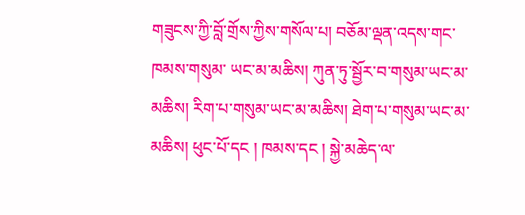གཟུངས་ཀྱི་བློ་གྲོས་ཀྱིས་གསོལ་པ། བཅོམ་ལྡན་འདས་གང་ཁམས་གསུམ་ ཡང་མ་མཆིས། ཀུན་ཏུ་སྦྱོར་བ་གསུམ་ཡང་མ་མཆིས། རིག་པ་གསུམ་ཡང་མ་མཆིས། ཐེག་པ་གསུམ་ཡང་མ་མཆིས། ཕུང་པོ་དང ། ཁམས་དང ། སྐྱེ་མཆེད་ལ་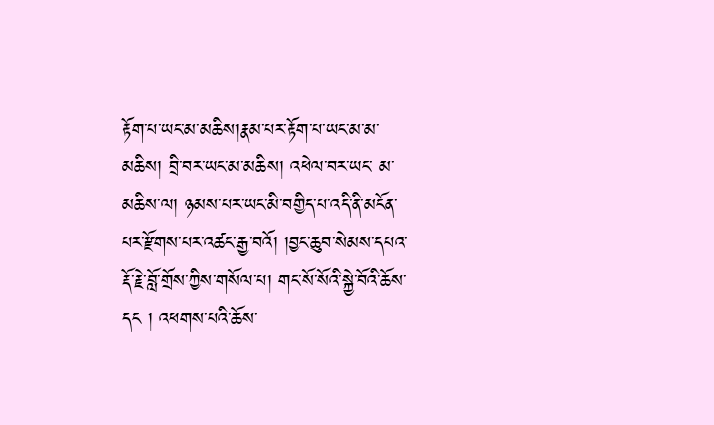རྟོག་པ་ཡང་མ་མཆིས།རྣམ་པར་རྟོག་པ་ཡང་མ་མ་མཆིས། བྲི་བར་ཡང་མ་མཆིས། འཕེལ་བར་ཡང་ མ་མཆིས་ལ། ཉམས་པར་ཡང་མི་བགྱིད་པ་འདི་ནི་མངོན་པར་རྫོགས་པར་འཚང་རྒྱ་བའོ། །བྱང་ཆུབ་སེམས་དཔའ་རྡོ་རྗེ་བློ་གྲོས་ཀྱིས་གསོལ་པ། གང་སོ་སོའི་སྐྱེ་བོའི་ཆོས་དང ། འཕགས་པའི་ཆོས་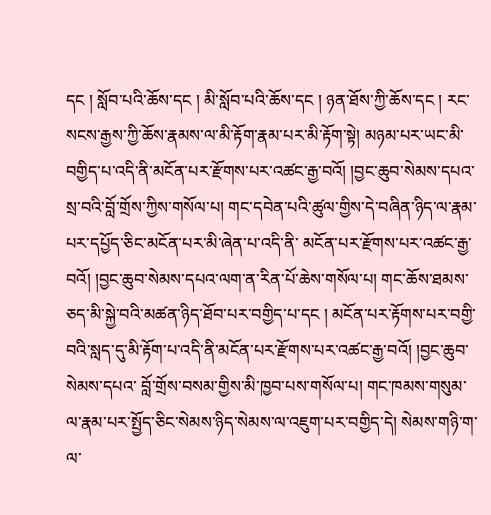དང ། སློབ་པའི་ཆོས་དང ། མི་སློབ་པའི་ཆོས་དང ། ཉན་ཐོས་ཀྱི་ཆོས་དང ། རང་སངས་རྒྱས་ཀྱི་ཆོས་རྣམས་ལ་མི་རྟོག་རྣམ་པར་མི་རྟོག་སྟེ། མཉམ་པར་ཡང་མི་བགྱིད་པ་འདི་ནི་མངོན་པར་རྫོགས་པར་འཚང་རྒྱ་བའོ། །བྱང་ཆུབ་སེམས་དཔའ་སྲ་བའི་བློ་གྲོས་ཀྱིས་གསོལ་པ། གང་དབེན་པའི་ཚུལ་གྱིས་དེ་བཞིན་ཉིད་ལ་རྣམ་པར་དཔྱོད་ཅིང་མངོན་པར་མི་ཞེན་པ་འདི་ནི་ མངོན་པར་རྫོགས་པར་འཚང་རྒྱ་བའོ། །བྱང་ཆུབ་སེམས་དཔའ་ལག་ན་རིན་པོ་ཆེས་གསོལ་པ། གང་ཆོས་ཐམས་ཅད་མི་སྐྱེ་བའི་མཚན་ཉིད་ཐོབ་པར་བགྱིད་པ་དང ། མངོན་པར་རྟོགས་པར་བགྱི་བའི་སླད་དུ་མི་རྟོག་པ་འདི་ནི་མངོན་པར་རྫོགས་པར་འཚང་རྒྱ་བའོ། །བྱང་ཆུབ་སེམས་དཔའ་ བློ་གྲོས་བསམ་གྱིས་མི་ཁྱབ་པས་གསོལ་པ། གང་ཁམས་གསུམ་ལ་རྣམ་པར་སྤྱོད་ཅིང་སེམས་ཉིད་སེམས་ལ་འཇུག་པར་བགྱིད་དེ། སེམས་གཉི་ག་ལ་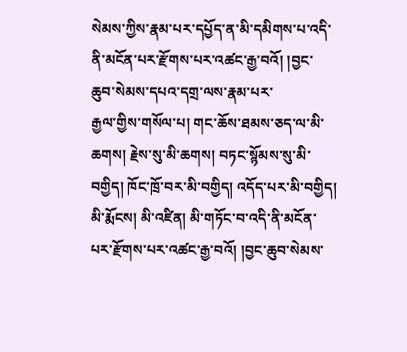སེམས་ཀྱིས་རྣམ་པར་དཔྱོད་ན་མི་དམིགས་པ་འདི་ནི་མངོན་པར་རྫོགས་པར་འཚང་རྒྱ་བའོ། །བྱང་ཆུབ་སེམས་དཔའ་དགྲ་ལས་རྣམ་པར་
རྒྱལ་གྱིས་གསོལ་པ། གང་ཆོས་ཐམས་ཅད་ལ་མི་ཆགས། རྗེས་སུ་མི་ཆགས། བཏང་སྙོམས་སུ་མི་བགྱིད། ཁོང་ཁྲོ་བར་མི་བགྱིད། འདོད་པར་མི་བགྱིད། མི་རྨོངས། མི་འཛིན། མི་གཏོང་བ་འདི་ནི་མངོན་པར་རྫོགས་པར་འཚང་རྒྱ་བའོ། །བྱང་ཆུབ་སེམས་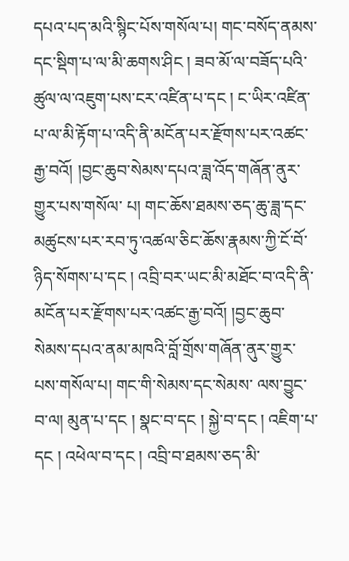དཔའ་པད་མའི་སྙིང་པོས་གསོལ་པ། གང་བསོད་ནམས་དང་སྡིག་པ་ལ་མི་ཆགས་ཤིང ། ཟབ་མོ་ལ་བཟོད་པའི་ཚུལ་ལ་འཇུག་པས་ངར་འཛིན་པ་དང ། ང་ཡིར་འཛིན་པ་ལ་མི་རྟོག་པ་འདི་ནི་མངོན་པར་རྫོགས་པར་འཚང་རྒྱ་བའོ། །བྱང་ཆུབ་སེམས་དཔའ་ཟླ་འོད་གཞོན་ནུར་གྱུར་པས་གསོལ་ པ། གང་ཆོས་ཐམས་ཅད་ཆུ་ཟླ་དང་མཚུངས་པར་རབ་ཏུ་འཚལ་ཅིང་ཆོས་རྣམས་ཀྱི་ངོ་བོ་ཉིད་སོགས་པ་དང ། འབྲི་བར་ཡང་མི་མཐོང་བ་འདི་ནི་མངོན་པར་རྫོགས་པར་འཚང་རྒྱ་བའོ། །བྱང་ཆུབ་སེམས་དཔའ་ནམ་མཁའི་བློ་གྲོས་གཞོན་ནུར་གྱུར་པས་གསོལ་པ། གང་གི་སེམས་དང་སེམས་ ལས་བྱུང་བ་ལ། མུན་པ་དང ། སྣང་བ་དང ། སྐྱེ་བ་དང ། འཇིག་པ་དང ། འཕེལ་བ་དང ། འབྲི་བ་ཐམས་ཅད་མི་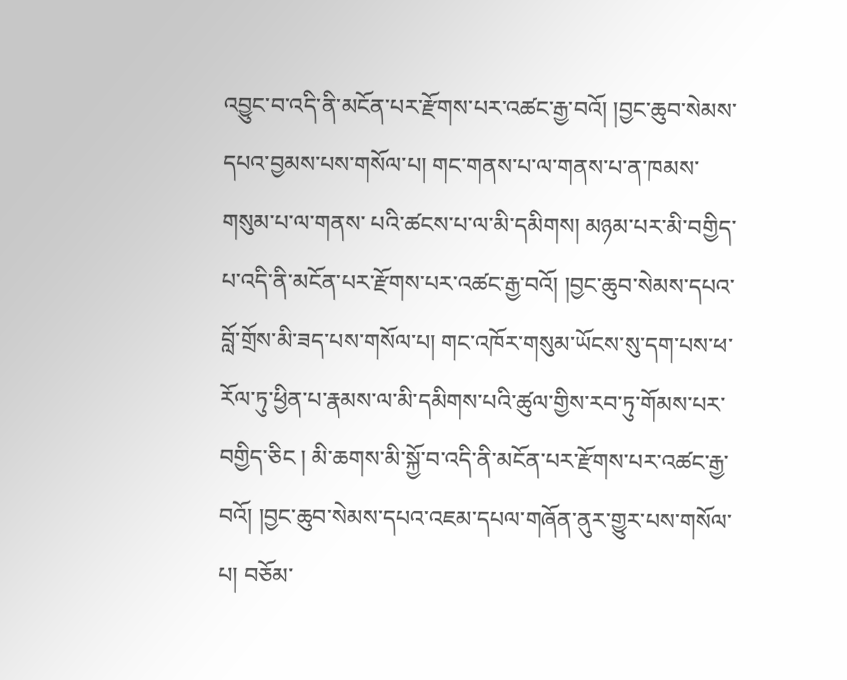འབྱུང་བ་འདི་ནི་མངོན་པར་རྫོགས་པར་འཚང་རྒྱ་བའོ། །བྱང་ཆུབ་སེམས་དཔའ་བྱམས་པས་གསོལ་པ། གང་གནས་པ་ལ་གནས་པ་ན་ཁམས་གསུམ་པ་ལ་གནས་ པའི་ཚངས་པ་ལ་མི་དམིགས། མཉམ་པར་མི་བགྱིད་པ་འདི་ནི་མངོན་པར་རྫོགས་པར་འཚང་རྒྱ་བའོ། །བྱང་ཆུབ་སེམས་དཔའ་བློ་གྲོས་མི་ཟད་པས་གསོལ་པ། གང་འཁོར་གསུམ་ཡོངས་སུ་དག་པས་ཕ་རོལ་ཏུ་ཕྱིན་པ་རྣམས་ལ་མི་དམིགས་པའི་ཚུལ་གྱིས་རབ་ཏུ་གོམས་པར་བགྱིད་ཅིང ། མི་ཆགས་མི་སྐྱོ་བ་འདི་ནི་མངོན་པར་རྫོགས་པར་འཚང་རྒྱ་བའོ། །བྱང་ཆུབ་སེམས་དཔའ་འཇམ་དཔལ་གཞོན་ནུར་གྱུར་པས་གསོལ་པ། བཅོམ་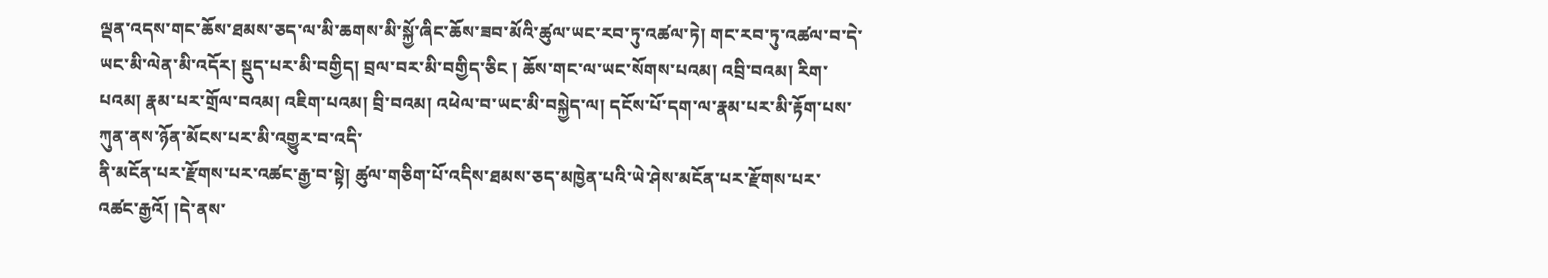ལྡན་འདས་གང་ཆོས་ཐམས་ཅད་ལ་མི་ཆགས་མི་སྐྱོ་ཞིང་ཆོས་ཟབ་མོའི་ཚུལ་ཡང་རབ་ཏུ་འཚལ་ཏེ། གང་རབ་ཏུ་འཚལ་བ་དེ་ཡང་མི་ལེན་མི་འདོར། སྡུད་པར་མི་བགྱིད། བྲལ་བར་མི་བགྱིད་ཅིང ། ཆོས་གང་ལ་ཡང་སོགས་པའམ། འབྲི་བའམ། རིག་པའམ། རྣམ་པར་གྲོལ་བའམ། འཇིག་པའམ། བྲི་བའམ། འཕེལ་བ་ཡང་མི་བསྐྱེད་ལ། དངོས་པོ་དག་ལ་རྣམ་པར་མི་རྟོག་པས་ཀུན་ནས་ཉོན་མོངས་པར་མི་འགྱུར་བ་འདི་
ནི་མངོན་པར་རྫོགས་པར་འཚང་རྒྱ་བ་སྟེ། ཚུལ་གཅིག་པོ་འདིས་ཐམས་ཅད་མཁྱེན་པའི་ཡེ་ཤེས་མངོན་པར་རྫོགས་པར་འཚང་རྒྱའོ། །དེ་ནས་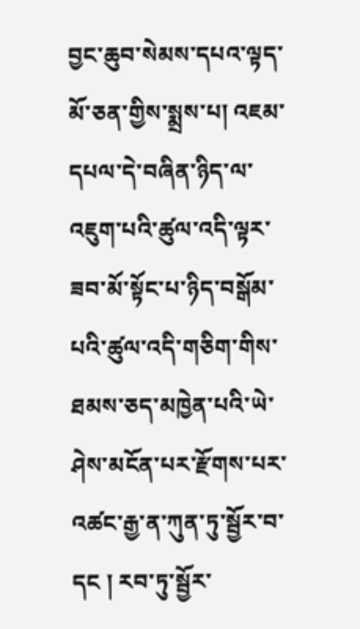བྱང་ཆུབ་སེམས་དཔའ་ལྟད་མོ་ཅན་གྱིས་སྨྲས་པ། འཇམ་དཔལ་དེ་བཞིན་ཉིད་ལ་འཇུག་པའི་ཚུལ་འདི་ལྟར་ཟབ་མོ་སྟོང་པ་ཉིད་བསྒོམ་ པའི་ཚུལ་འདི་གཅིག་གིས་ཐམས་ཅད་མཁྱེན་པའི་ཡེ་ཤེས་མངོན་པར་རྫོགས་པར་འཚང་རྒྱ་ན་ཀུན་ཏུ་སྦྱོར་བ་དང ། རབ་ཏུ་སྦྱོར་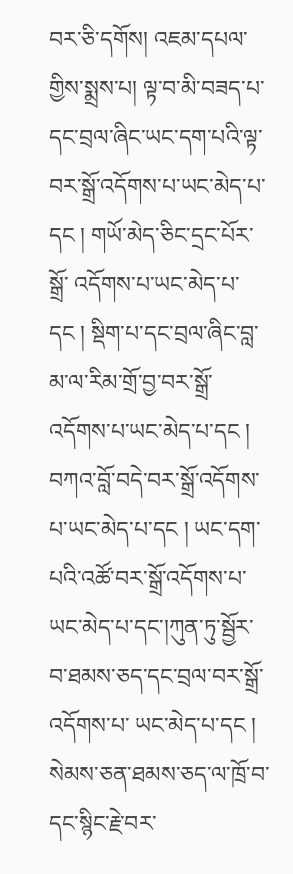བར་ཅི་དགོས། འཇམ་དཔལ་གྱིས་སྨྲས་པ། ལྟ་བ་མི་བཟད་པ་དང་བྲལ་ཞིང་ཡང་དག་པའི་ལྟ་བར་སྒྲོ་འདོགས་པ་ཡང་མེད་པ་དང ། གཡོ་མེད་ཅིང་དྲང་པོར་སྒྲོ་ འདོགས་པ་ཡང་མེད་པ་དང ། སྡིག་པ་དང་བྲལ་ཞིང་བླ་མ་ལ་རིམ་གྲོ་བྱ་བར་སྒྲོ་འདོགས་པ་ཡང་མེད་པ་དང ། བཀའ་བློ་བདེ་བར་སྒྲོ་འདོགས་པ་ཡང་མེད་པ་དང ། ཡང་དག་པའི་འཚོ་བར་སྒྲོ་འདོགས་པ་ཡང་མེད་པ་དང་།ཀུན་ཏུ་སྦྱོར་བ་ཐམས་ཅད་དང་བྲལ་བར་སྒྲོ་འདོགས་པ་ ཡང་མེད་པ་དང ། སེམས་ཅན་ཐམས་ཅད་ལ་ཁྲོ་བ་དང་སྙིང་རྗེ་བར་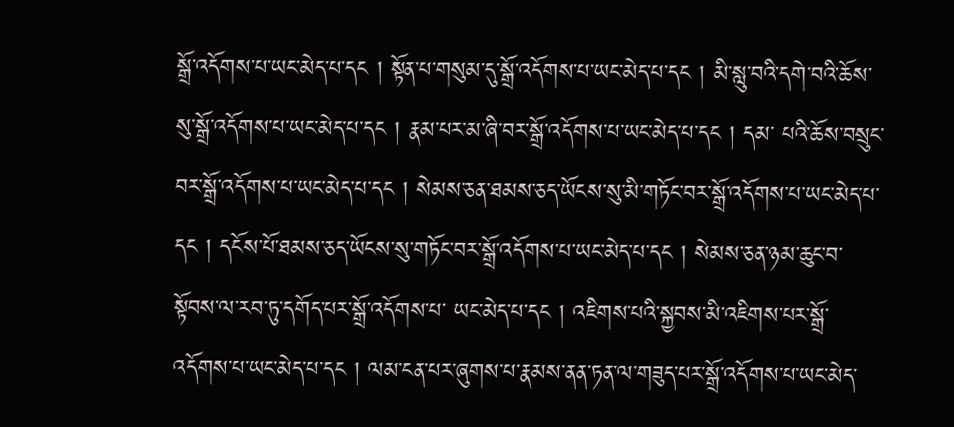སྒྲོ་འདོགས་པ་ཡང་མེད་པ་དང ། སྟོན་པ་གསུམ་དུ་སྒྲོ་འདོགས་པ་ཡང་མེད་པ་དང ། མི་སླུ་བའི་དགེ་བའི་ཆོས་སུ་སྒྲོ་འདོགས་པ་ཡང་མེད་པ་དང ། རྣམ་པར་མ་ཞི་བར་སྒྲོ་འདོགས་པ་ཡང་མེད་པ་དང ། དམ་ པའི་ཆོས་བསྲུང་བར་སྒྲོ་འདོགས་པ་ཡང་མེད་པ་དང ། སེམས་ཅན་ཐམས་ཅད་ཡོངས་སུ་མི་གཏོང་བར་སྒྲོ་འདོགས་པ་ཡང་མེད་པ་དང ། དངོས་པོ་ཐམས་ཅད་ཡོངས་སུ་གཏོང་བར་སྒྲོ་འདོགས་པ་ཡང་མེད་པ་དང ། སེམས་ཅན་ཉམ་ཆུང་བ་སྟོབས་ལ་རབ་ཏུ་དགོད་པར་སྒྲོ་འདོགས་པ་ ཡང་མེད་པ་དང ། འཇིགས་པའི་སྐྱབས་མི་འཇིགས་པར་སྒྲོ་འདོགས་པ་ཡང་མེད་པ་དང ། ལམ་ངན་པར་ཞུགས་པ་རྣམས་ནན་ཏན་ལ་གཟུད་པར་སྒྲོ་འདོགས་པ་ཡང་མེད་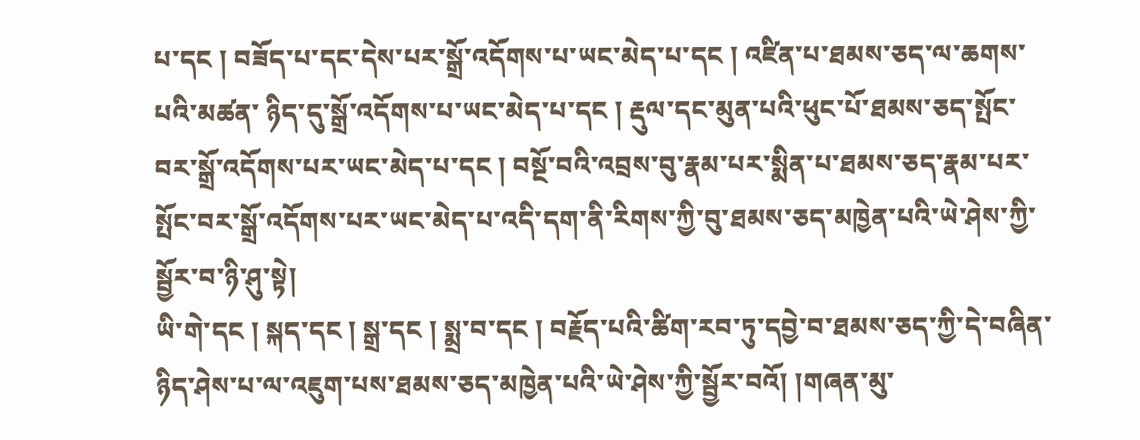པ་དང ། བཟོད་པ་དང་དེས་པར་སྒྲོ་འདོགས་པ་ཡང་མེད་པ་དང ། འཛིན་པ་ཐམས་ཅད་ལ་ཆགས་པའི་མཚན་ ཉིད་དུ་སྒྲོ་འདོགས་པ་ཡང་མེད་པ་དང ། རྡུལ་དང་མུན་པའི་ཕུང་པོ་ཐམས་ཅད་སྤོང་བར་སྒྲོ་འདོགས་པར་ཡང་མེད་པ་དང ། བསྔོ་བའི་འབྲས་བུ་རྣམ་པར་སྨིན་པ་ཐམས་ཅད་རྣམ་པར་སྤོང་བར་སྒྲོ་འདོགས་པར་ཡང་མེད་པ་འདི་དག་ནི་རིགས་ཀྱི་བུ་ཐམས་ཅད་མཁྱེན་པའི་ཡེ་ཤེས་ཀྱི་སྦྱོར་བ་ཉི་ཤུ་སྟེ།
ཡི་གེ་དང ། སྐད་དང ། སྒྲ་དང ། སྨྲ་བ་དང ། བརྗོད་པའི་ཚིག་རབ་ཏུ་དབྱེ་བ་ཐམས་ཅད་ཀྱི་དེ་བཞིན་ཉིད་ཤེས་པ་ལ་འཇུག་པས་ཐམས་ཅད་མཁྱེན་པའི་ཡེ་ཤེས་ཀྱི་སྦྱོར་བའོ། །གཞན་མུ་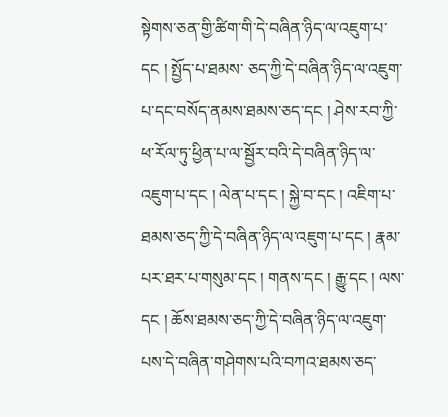སྟེགས་ཅན་གྱི་ཚིག་གི་དེ་བཞིན་ཉིད་ལ་འཇུག་པ་དང ། སྤྱོད་པ་ཐམས་ ཅད་ཀྱི་དེ་བཞིན་ཉིད་ལ་འཇུག་པ་དང་བསོད་ནམས་ཐམས་ཅད་དང ། ཤེས་རབ་ཀྱི་ཕ་རོལ་ཏུ་ཕྱིན་པ་ལ་སྦྱོར་བའི་དེ་བཞིན་ཉིད་ལ་འཇུག་པ་དང ། ལེན་པ་དང ། སྐྱེ་བ་དང ། འཇིག་པ་ཐམས་ཅད་ཀྱི་དེ་བཞིན་ཉིད་ལ་འཇུག་པ་དང ། རྣམ་པར་ཐར་པ་གསུམ་དང ། གནས་དང ། རྒྱུ་དང ། ལས་དང ། ཆོས་ཐམས་ཅད་ཀྱི་དེ་བཞིན་ཉིད་ལ་འཇུག་པས་དེ་བཞིན་གཤེགས་པའི་བཀའ་ཐམས་ཅད་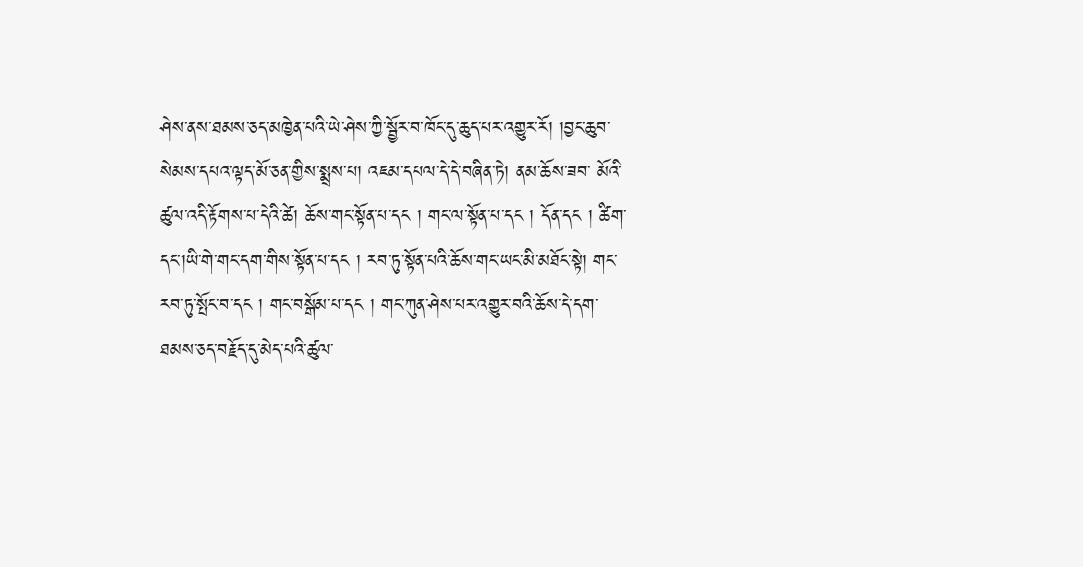ཤེས་ནས་ཐམས་ཅད་མཁྱེན་པའི་ཡེ་ཤེས་ཀྱི་སྦྱོར་བ་ཁོང་དུ་ཆུད་པར་འགྱུར་རོ། །བྱང་ཆུབ་སེམས་དཔའ་ལྟད་མོ་ཅན་གྱིས་སྨྲས་པ། འཇམ་དཔལ་དེ་དེ་བཞིན་ཏེ། ནམ་ཆོས་ཟབ་ མོའི་ཚུལ་འདི་རྟོགས་པ་དེའི་ཚེ། ཆོས་གང་སྟོན་པ་དང ། གང་ལ་སྟོན་པ་དང ། དོན་དང ། ཚིག་དང་།ཡི་གེ་གང་དག་གིས་སྟོན་པ་དང ། རབ་ཏུ་སྟོན་པའི་ཆོས་གང་ཡང་མི་མཐོང་སྟེ། གང་རབ་ཏུ་སྤོང་བ་དང ། གང་བསྒོམ་པ་དང ། གང་ཀུན་ཤེས་པར་འགྱུར་བའི་ཆོས་དེ་དག་ ཐམས་ཅད་བརྗོད་དུ་མེད་པའི་ཚུལ་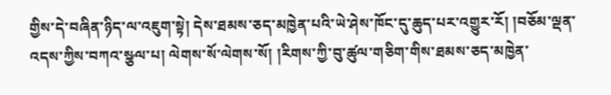གྱིས་དེ་བཞིན་ཉིད་ལ་འཇུག་སྟེ། དེས་ཐམས་ཅད་མཁྱེན་པའི་ཡེ་ཤེས་ཁོང་དུ་ཆུད་པར་འགྱུར་རོ། །བཅོམ་ལྡན་འདས་ཀྱིས་བཀའ་སྩལ་པ། ལེགས་སོ་ལེགས་སོ། །རིགས་ཀྱི་བུ་ཚུལ་གཅིག་གིས་ཐམས་ཅད་མཁྱེན་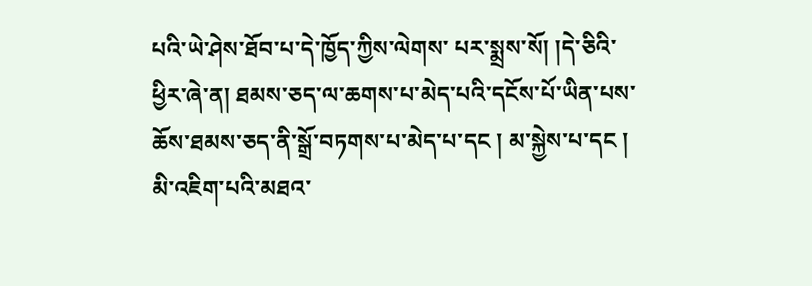པའི་ཡེ་ཤེས་ཐོབ་པ་དེ་ཁྱོད་ཀྱིས་ལེགས་ པར་སྨྲས་སོ། །དེ་ཅིའི་ཕྱིར་ཞེ་ན། ཐམས་ཅད་ལ་ཆགས་པ་མེད་པའི་དངོས་པོ་ཡིན་པས་ཆོས་ཐམས་ཅད་ནི་སྒྲོ་བཏགས་པ་མེད་པ་དང ། མ་སྐྱེས་པ་དང ། མི་འཇིག་པའི་མཐའ་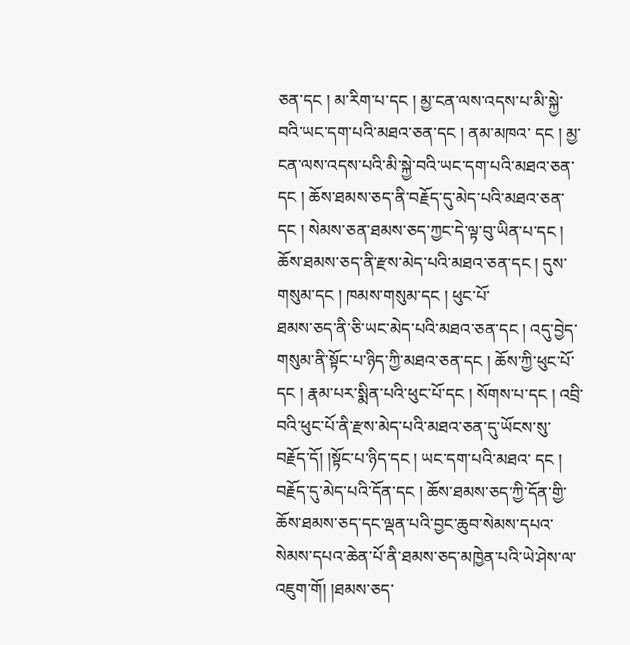ཅན་དང ། མ་རིག་པ་དང ། མྱ་ངན་ལས་འདས་པ་མི་སྐྱེ་བའི་ཡང་དག་པའི་མཐའ་ཅན་དང ། ནམ་མཁའ་ དང ། མྱ་ངན་ལས་འདས་པའི་མི་སྐྱེ་བའི་ཡང་དག་པའི་མཐའ་ཅན་དང ། ཆོས་ཐམས་ཅད་ནི་བརྗོད་དུ་མེད་པའི་མཐའ་ཅན་དང ། སེམས་ཅན་ཐམས་ཅད་ཀྱང་དེ་ལྟ་བུ་ཡིན་པ་དང ། ཆོས་ཐམས་ཅད་ནི་རྫས་མེད་པའི་མཐའ་ཅན་དང ། དུས་གསུམ་དང ། ཁམས་གསུམ་དང ། ཕུང་པོ་
ཐམས་ཅད་ནི་ཅི་ཡང་མེད་པའི་མཐའ་ཅན་དང ། འདུ་བྱེད་གསུམ་ནི་སྟོང་པ་ཉིད་ཀྱི་མཐའ་ཅན་དང ། ཆོས་ཀྱི་ཕུང་པོ་དང ། རྣམ་པར་སྨིན་པའི་ཕུང་པོ་དང ། སོགས་པ་དང ། འབྲི་བའི་ཕུང་པོ་ནི་རྫས་མེད་པའི་མཐའ་ཅན་དུ་ཡོངས་སུ་བརྗོད་དོ། །སྟོང་པ་ཉིད་དང ། ཡང་དག་པའི་མཐའ་ དང ། བརྗོད་དུ་མེད་པའི་དོན་དང ། ཆོས་ཐམས་ཅད་ཀྱི་དོན་གྱི་ཆོས་ཐམས་ཅད་དང་ལྡན་པའི་བྱང་ཆུབ་སེམས་དཔའ་སེམས་དཔའ་ཆེན་པོ་ནི་ཐམས་ཅད་མཁྱེན་པའི་ཡེ་ཤེས་ལ་འཇུག་གོ། །ཐམས་ཅད་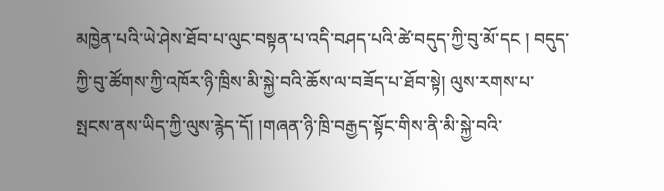མཁྱེན་པའི་ཡེ་ཤེས་ཐོབ་པ་ལུང་བསྟན་པ་འདི་བཤད་པའི་ཚེ་བདུད་ཀྱི་བུ་མོ་དང ། བདུད་ཀྱི་བུ་ཚོགས་ཀྱི་འཁོར་ཉི་ཁྲིས་མི་སྐྱེ་བའི་ཆོས་ལ་བཟོད་པ་ཐོབ་སྟེ། ལུས་རགས་པ་སྤངས་ནས་ཡིད་ཀྱི་ལུས་རྙེད་དོ། །གཞན་ཉི་ཁྲི་བརྒྱད་སྟོང་གིས་ནི་མི་སྐྱེ་བའི་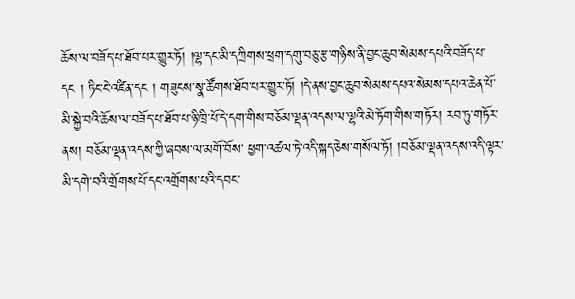ཆོས་ལ་བཟོད་པ་ཐོབ་པར་གྱུར་ཏོ། །ལྷ་དང་མི་དཀྲིགས་ཕྲག་དགུ་བཅུ་རྩ་གཉིས་ནི་བྱང་ཆུབ་སེམས་དཔའི་བཟོད་པ་ དང ། ཏིང་ངེ་འཛིན་དང ། གཟུངས་སྣ་ཚོགས་ཐོབ་པར་གྱུར་ཏོ། །དེ་ནས་བྱང་ཆུབ་སེམས་དཔའ་སེམས་དཔའ་ཆེན་པོ་མི་སྐྱེ་བའི་ཆོས་ལ་བཟོད་པ་ཐོབ་པ་ཉི་ཁྲི་པོ་དེ་དག་གིས་བཅོམ་ལྡན་འདས་ལ་ལྷའི་མེ་ཏོག་གིས་གཏོར། རབ་ཏུ་གཏོར་ནས། བཅོམ་ལྡན་འདས་ཀྱི་ཞབས་ལ་མགོ་བོས་ ཕྱག་འཚལ་ཏེ་འདི་སྐད་ཅེས་གསོལ་ཏོ། །བཅོམ་ལྡན་འདས་འདི་ལྟར་མི་དགེ་བའི་གྲོགས་པོ་དང་འགྲོགས་པའི་དབང་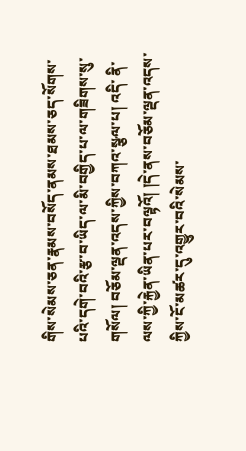གིས་སེམས་ཅན་རྣམས་བསོད་ནམས་ཐམས་ཅད་སོགས་པའི་དགེ་བའི་རྩ་བ་ཡིད་ལ་མི་བགྱིད་པ་ལ་གཟིགས་སུ་གསོལ། བཅོམ་ལྡན་འདས་ཀྱིས་བཀའ་སྩལ་པ། འདི་ ནི་ལས་ཀྱི་རྐྱེན་ཡིན་པར་བལྟའོ། །དེ་ནས་བཅོམ་ལྡན་འདས་ཀྱིས་ངོ་མཚར་དུ་འགྱུར་བའི་སེམས་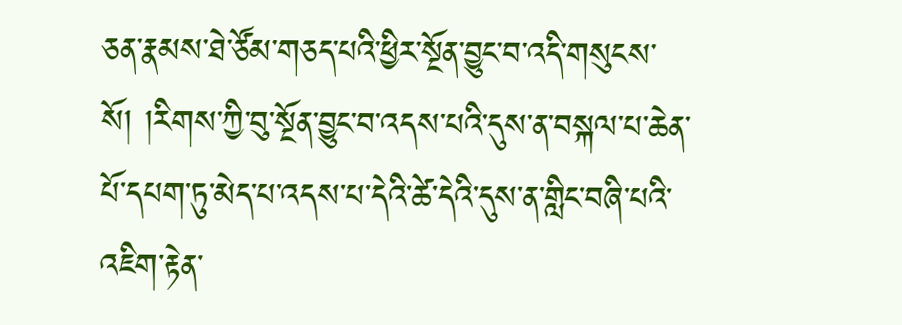ཅན་རྣམས་ཐེ་ཙོམ་གཅད་པའི་ཕྱིར་སྔོན་བྱུང་བ་འདི་གསུངས་སོ། །རིགས་ཀྱི་བུ་སྔོན་བྱུང་བ་འདས་པའི་དུས་ན་བསྐལ་པ་ཆེན་པོ་དཔག་ཏུ་མེད་པ་འདས་པ་དེའི་ཚེ་དེའི་དུས་ན་གླིང་བཞི་པའི་འཇིག་རྟེན་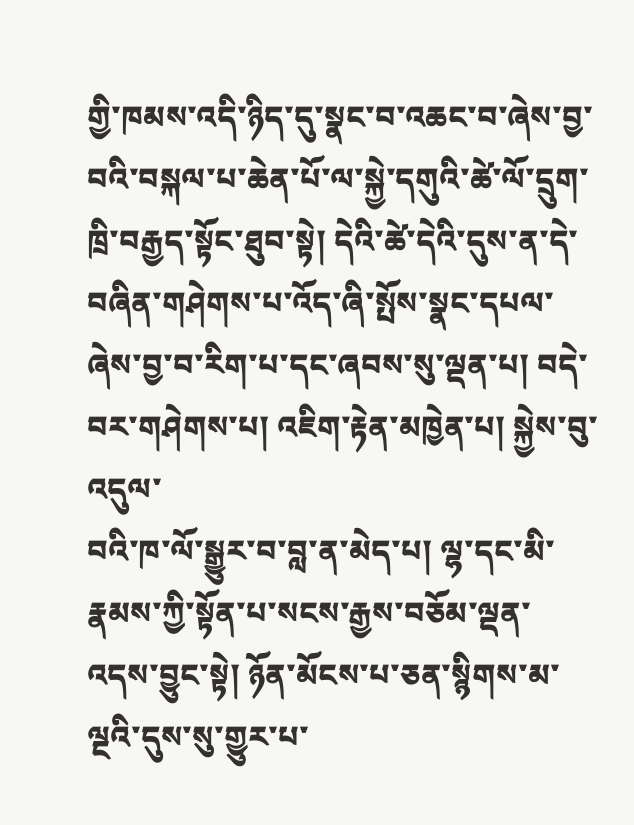གྱི་ཁམས་འདི་ཉིད་དུ་སྣང་བ་འཆང་བ་ཞེས་བྱ་བའི་བསྐལ་པ་ཆེན་པོ་ལ་སྐྱེ་དགུའི་ཚེ་ལོ་དྲུག་ཁྲི་བརྒྱད་སྟོང་ཐུབ་སྟེ། དེའི་ཚེ་དེའི་དུས་ན་དེ་བཞིན་གཤེགས་པ་འོད་ཞི་སྤོས་སྣང་དཔལ་ཞེས་བྱ་བ་རིག་པ་དང་ཞབས་སུ་ལྡན་པ། བདེ་བར་གཤེགས་པ། འཇིག་རྟེན་མཁྱེན་པ། སྐྱེས་བུ་འདུལ་
བའི་ཁ་ལོ་སྒྱུར་བ་བླ་ན་མེད་པ། ལྷ་དང་མི་རྣམས་ཀྱི་སྟོན་པ་སངས་རྒྱས་བཅོམ་ལྡན་འདས་བྱུང་སྟེ། ཉོན་མོངས་པ་ཅན་སྙིགས་མ་ལྔའི་དུས་སུ་གྱུར་པ་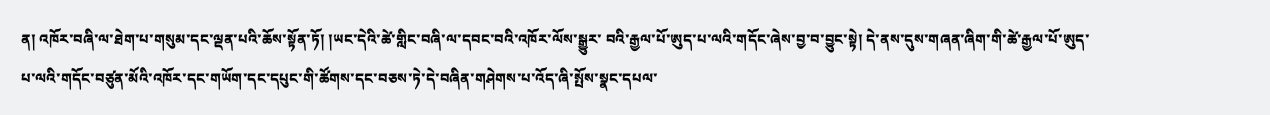ན། འཁོར་བཞི་ལ་ཐེག་པ་གསུམ་དང་ལྡན་པའི་ཆོས་སྟོན་ཏོ། །ཡང་དེའི་ཚེ་གླིང་བཞི་ལ་དབང་བའི་འཁོར་ལོས་སྒྱུར་ བའི་རྒྱལ་པོ་ཨུད་པ་ལའི་གདོང་ཞེས་བྱ་བ་བྱུང་སྟེ། དེ་ནས་དུས་གཞན་ཞིག་གི་ཚེ་རྒྱལ་པོ་ཨུད་པ་ལའི་གདོང་བཙུན་མོའི་འཁོར་དང་གཡོག་དང་དཔུང་གི་ཚོགས་དང་བཅས་ཏེ་དེ་བཞིན་གཤེགས་པ་འོད་ཞི་སྤོས་སྣང་དཔལ་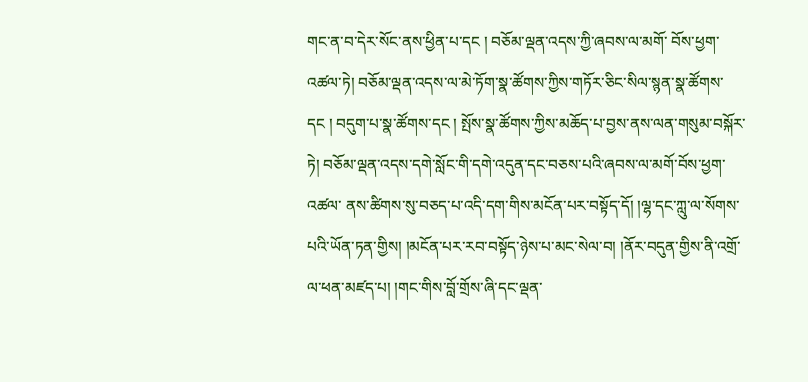གང་ན་བ་དེར་སོང་ནས་ཕྱིན་པ་དང ། བཅོམ་ལྡན་འདས་ཀྱི་ཞབས་ལ་མགོ་ བོས་ཕྱག་འཚལ་ཏེ། བཅོམ་ལྡན་འདས་ལ་མེ་ཏོག་སྣ་ཚོགས་ཀྱིས་གཏོར་ཅིང་སིལ་སྙན་སྣ་ཚོགས་དང ། བདུག་པ་སྣ་ཚོགས་དང ། སྤོས་སྣ་ཚོགས་ཀྱིས་མཆོད་པ་བྱས་ནས་ལན་གསུམ་བསྐོར་ཏེ། བཅོམ་ལྡན་འདས་དགེ་སློང་གི་དགེ་འདུན་དང་བཅས་པའི་ཞབས་ལ་མགོ་བོས་ཕྱག་འཚལ་ ནས་ཚིགས་སུ་བཅད་པ་འདི་དག་གིས་མངོན་པར་བསྟོད་དོ། །ལྷ་དང་ཀླུ་ལ་སོགས་པའི་ཡོན་ཏན་གྱིས། །མངོན་པར་རབ་བསྟོད་ཉེས་པ་མང་སེལ་བ། །ནོར་བདུན་གྱིས་ནི་འགྲོ་ལ་ཕན་མཛད་པ། །གང་གིས་བློ་གྲོས་ཞི་དང་ལྡན་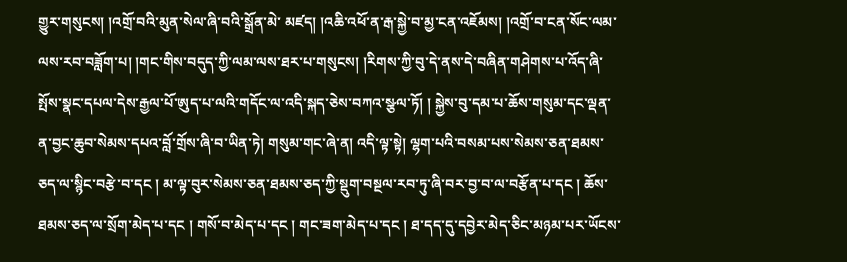གྱུར་གསུངས། །འགྲོ་བའི་མུན་སེལ་ཞི་བའི་སྒྲོན་མེ་ མཛད། །འཆི་འཕོ་ན་རྒ་སྐྱེ་བ་མྱ་ངན་འཇོམས། །འགྲོ་བ་ངན་སོང་ལམ་ལས་རབ་བཟློག་པ། །གང་གིས་བདུད་ཀྱི་ལམ་ལས་ཐར་པ་གསུངས། །རིགས་ཀྱི་བུ་དེ་ནས་དེ་བཞིན་གཤེགས་པ་འོད་ཞི་སྤོས་སྣང་དཔལ་དེས་རྒྱལ་པོ་ཨུད་པ་ལའི་གདོང་ལ་འདི་སྐད་ཅེས་བཀའ་སྩལ་ཏོ། ། སྐྱེས་བུ་དམ་པ་ཆོས་གསུམ་དང་ལྡན་ན་བྱང་ཆུབ་སེམས་དཔའ་བློ་གྲོས་ཞི་བ་ཡིན་ཏེ། གསུམ་གང་ཞེ་ན། འདི་ལྟ་སྟེ། ལྷག་པའི་བསམ་པས་སེམས་ཅན་ཐམས་ཅད་ལ་སྙིང་བརྩེ་བ་དང ། མ་ལྟ་བུར་སེམས་ཅན་ཐམས་ཅད་ཀྱི་སྡུག་བསྔལ་རབ་ཏུ་ཞི་བར་བྱ་བ་ལ་བརྩོན་པ་དང ། ཆོས་ ཐམས་ཅད་ལ་སྲོག་མེད་པ་དང ། གསོ་བ་མེད་པ་དང ། གང་ཟག་མེད་པ་དང ། ཐ་དད་དུ་དབྱེར་མེད་ཅིང་མཉམ་པར་ཡོངས་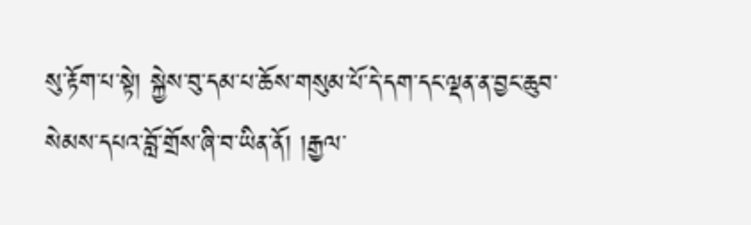སུ་རྟོག་པ་སྟེ། སྐྱེས་བུ་དམ་པ་ཆོས་གསུམ་པོ་དེ་དག་དང་ལྡན་ན་བྱང་ཆུབ་སེམས་དཔའ་བློ་གྲོས་ཞི་བ་ཡིན་ནོ། །རྒྱལ་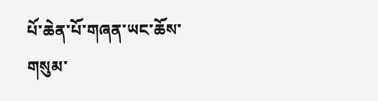པོ་ཆེན་པོ་གཞན་ཡང་ཆོས་གསུམ་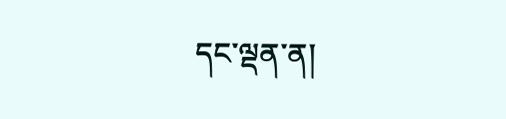དང་ལྡན་ན།